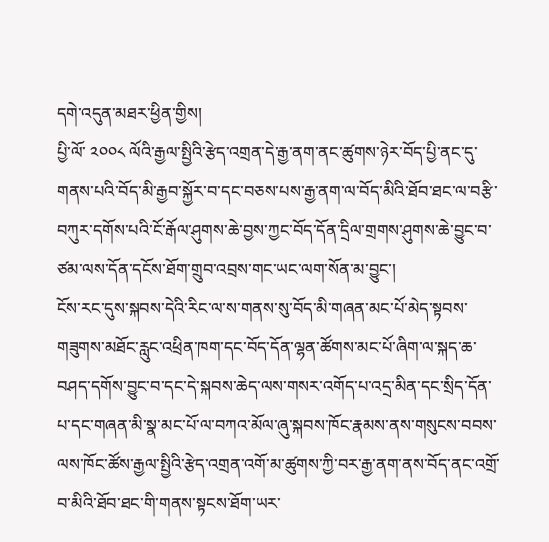དགེ་འདུན་མཐར་ཕྱིན་གྱིས།
པྱི་ལོ་ ༢༠༠༨ ལོའི་རྒྱལ་སྤྱིའི་རྩེད་འགྲན་དེ་རྒྱ་ནག་ནང་ཚུགས་ཉེར་བོད་པྱི་ནང་དུ་གནས་པའི་བོད་མི་རྒྱབ་སྐྱོར་བ་དང་བཅས་པས་རྒྱ་ནག་ལ་བོད་མིའི་ཐོབ་ཐང་ལ་བརྩི་བཀུར་དགོས་པའི་ངོ་རྒོལ་ཤུགས་ཆེ་བྱས་ཀྱང་བོད་དོན་དྲིལ་གྲགས་ཤུགས་ཆེ་བྱུང་བ་ཙམ་ལས་དོན་དངོས་ཐོག་གྲུབ་འབྲས་གང་ཡང་ལག་སོན་མ་བྱུང་།
ངོས་རང་དུས་སྐབས་དེའི་རིང་ལ་ས་གནས་སུ་བོད་མི་གཞན་མང་པོ་མེད་སྟབས་གཟུགས་མཐོང་རླུང་འཕྲིན་ཁག་དང་བོད་དོན་ལྷན་ཚོགས་མང་པོ་ཞིག་ལ་སྐད་ཆ་བཤད་དགོས་བྱུང་བ་དང་དེ་སྐབས་ཆེད་ལས་གསར་འགོད་པ་འདྲ་མིན་དང་སྲིད་དོན་པ་དང་གཞན་མི་སྣ་མང་པོ་ལ་བཀའ་མོལ་ཞུ་སྐབས་ཁོང་རྣམས་ནས་གསུངས་བབས་ལས་ཁོང་ཚོས་རྒྱལ་སྤྱིའི་རྩེད་འགྲན་འགོ་མ་ཚུགས་ཀྱི་བར་རྒྱ་ནག་ནས་བོད་ནང་འགྲོ་བ་མིའི་ཐོབ་ཐང་གི་གནས་སྟངས་ཐོག་ཡར་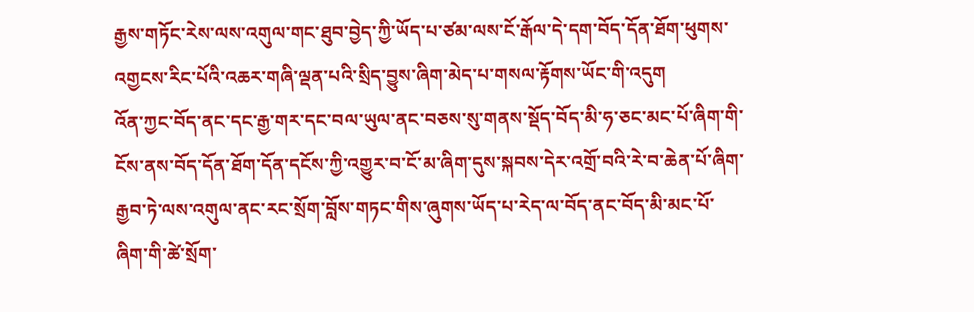རྒྱས་གཏོང་རེས་ལས་འགུལ་གང་ཐུབ་བྱེད་ཀྱི་ཡོད་པ་ཙམ་ལས་ངོ་རྒོལ་དེ་དག་བོད་དོན་ཐོག་ཕུགས་འགྱངས་རིང་པོའི་འཆར་གཞི་ལྡན་པའི་སྲིད་བྱུས་ཞིག་མེད་པ་གསལ་རྟོགས་ཡོང་གི་འདུག
འོན་ཀྱང་བོད་ནང་དང་རྒྱ་གར་དང་བལ་ཡུལ་ནང་བཅས་སུ་གནས་སྡོད་བོད་མི་ཧ་ཅང་མང་པོ་ཞིག་གི་ངོས་ནས་བོད་དོན་ཐོག་དོན་དངོས་ཀྱི་འགྱུར་བ་ངོ་མ་ཞིག་དུས་སྐབས་དེར་འགྲོ་བའི་རེ་བ་ཆེན་པོ་ཞིག་རྒྱབ་ཏེ་ལས་འགུལ་ནང་རང་སྲོག་བློས་གཏང་གིས་ཞུགས་ཡོད་པ་རེད་ལ་བོད་ནང་བོད་མི་མང་པོ་ཞིག་གི་ཚེ་སྲོག་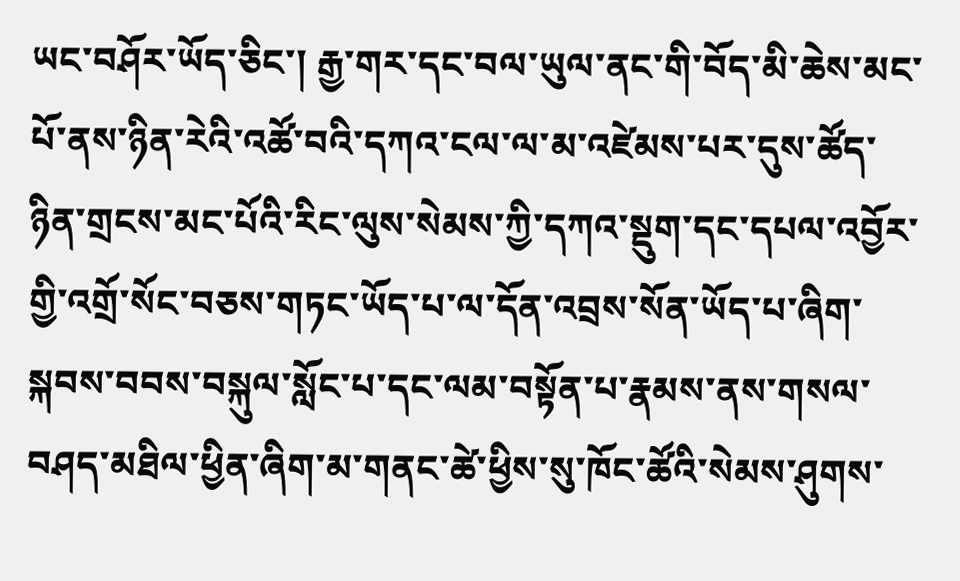ཡང་བཤོར་ཡོད་ཅིང་། རྒྱ་གར་དང་བལ་ཡུལ་ནང་གི་བོད་མི་ཆེས་མང་པོ་ནས་ཉིན་རེའི་འཚོ་བའི་དཀའ་ངལ་ལ་མ་འཛེམས་པར་དུས་ཚོད་ཉིན་གྲངས་མང་པོའི་རིང་ལུས་སེམས་ཀྱི་དཀའ་སྡུག་དང་དཔལ་འབྱོར་གྱི་འགྲོ་སོང་བཅས་གཏང་ཡོད་པ་ལ་དོན་འབྲས་སོན་ཡོད་པ་ཞིག་སྐབས་བབས་བསྐུལ་སློང་པ་དང་ལམ་བསྟོན་པ་རྣམས་ནས་གསལ་བཤད་མཐིལ་ཕྱིན་ཞིག་མ་གནང་ཚེ་ཕྱིས་སུ་ཁོང་ཚོའི་སེམས་ཤུགས་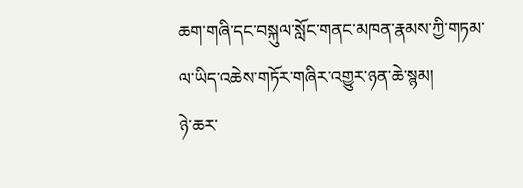ཆག་གཞི་དང་བསྐུལ་སློང་གནང་མཁན་རྣམས་ཀྱི་གཏམ་ལ་ཡིད་འཆེས་གཏོར་གཞིར་འགྱུར་ཉན་ཆེ་སྙམ།
ཉེ་ཆར་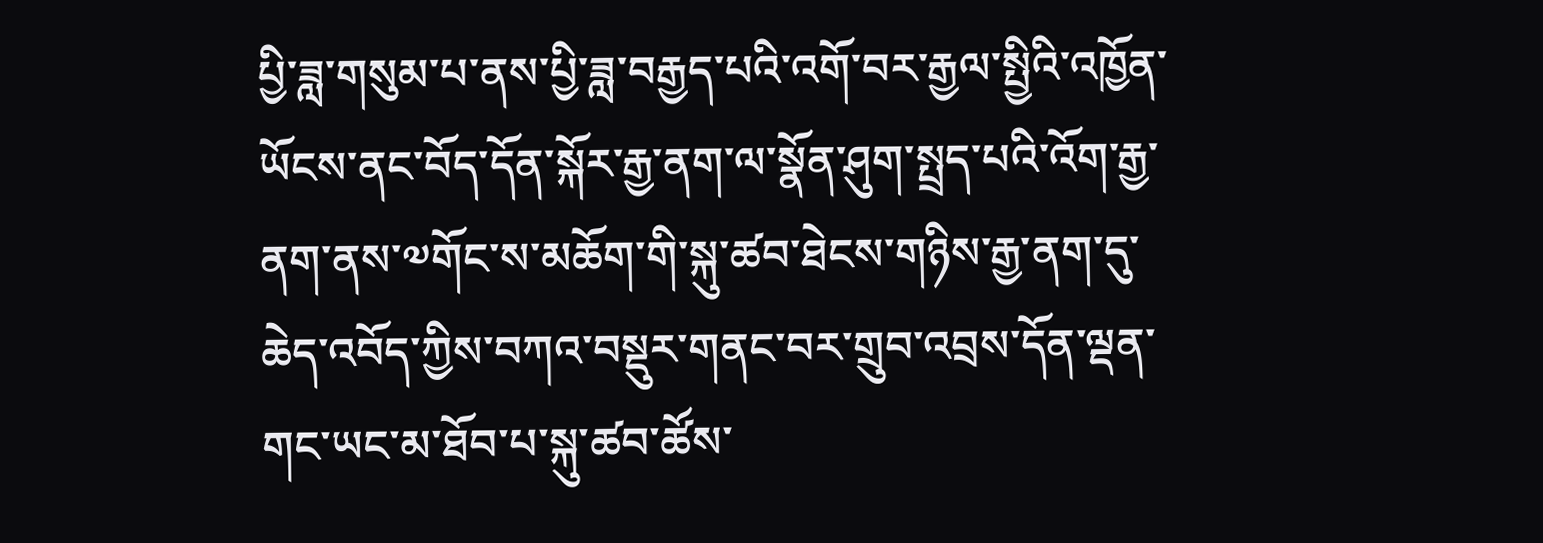པྱི་ཟླ་གསུམ་པ་ནས་པྱི་ཟླ་བརྒྱད་པའི་འགོ་བར་རྒྱལ་སྤྱིའི་འཁྱོན་ཡོངས་ནང་བོད་དོན་སྐོར་རྒྱ་ནག་ལ་སྣོན་ཤུག་སྤྲད་པའི་འོག་རྒྱ་ནག་ནས་༧གོང་ས་མཆོག་གི་སྐུ་ཚབ་ཐེངས་གཉིས་རྒྱ་ནག་དུ་ཆེད་འབོད་ཀྱིས་བཀའ་བསྡུར་གནང་བར་གྲུབ་འབྲས་དོན་ལྡན་གང་ཡང་མ་ཐོབ་པ་སྐུ་ཚབ་ཚོས་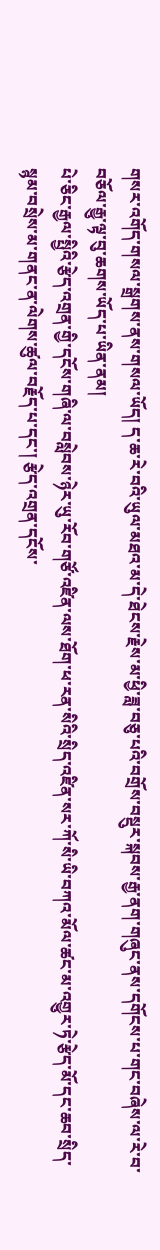གསར་འགོད་གསལ་སྒྲགས་ནས་གསལ་ཡོད། ད་ཆ་རེ་བའི་ཡུལ་མཐའ་མ་དེ་ཐེངས་རྗེས་མ་ཕྱི་ཟླ་བཅུ་པའི་བགྲོས་བསྡུར་སྐབས་རྒྱ་ནག་གཞུང་ནས་དགོངས་པ་གང་བཞེས་ལ་རེ་བ་བཅོལ་རྒྱུ་ལྟ་བུ་ཆགས་ཡོད་པ་ཡིན་ནམ།
པེ་ཅིང་རྒྱལ་སྤྱིའི་རྩེད་འགྲན་གྱི་དངོས་གཞི་ལ་བསླེབས་ཉེར་ཡུ་རོབ་གཙོ་འཛིན་ལས་ཐོག་ཕ་རན་སིའི་སྲིད་འཛིན་སར་ཀོ་སི་ཡི་བཀའ་མོལ་ཚང་མ་འགྱུར་ཏེ་རྩེད་མོ་དང་ཆབ་སྲིད་སྙམ་བསྲེས་མ་གནང་ན་ལེགས་ཚུལ་བརྗོད་པ་དང་། རྩེད་འགྲན་དངོས་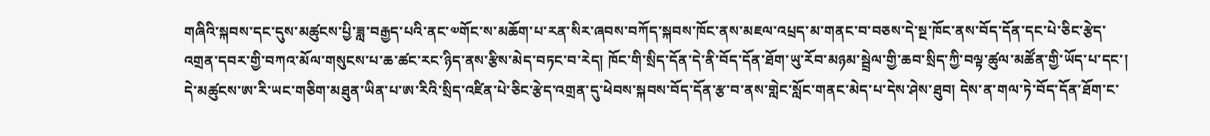གཞིའི་སྐབས་དང་དུས་མཚུངས་པྱི་ཟླ་བརྒྱད་པའི་ནང་༧གོང་ས་མཆོག་པ་རན་སིར་ཞབས་བཀོད་སྐབས་ཁོང་ནས་མཇལ་འཔྲད་མ་གནང་བ་བཅས་དེ་སྔ་ཁོང་ནས་བོད་དོན་དང་པེ་ཅིང་རྩེད་འགྲན་དབར་གྱི་བཀའ་མོལ་གསུངས་པ་ཆ་ཚང་རང་ཉིད་ནས་རྩིས་མེད་བཏང་བ་རེད། ཁོང་གི་སྲིད་དོན་དེ་ནི་བོད་དོན་ཐོག་ཡུ་རོབ་མཉམ་སྦྲེལ་གྱི་ཆབ་སྲིད་ཀྱི་བལྟ་ཚུལ་མཚོན་གྱི་ཡོད་པ་དང་། དེ་མཚུངས་ཨ་རི་ཡང་གཅིག་མཐུན་ཡིན་པ་ཨ་རིའི་སྲིད་འཛིན་པེ་ཅིང་རྩེད་འགྲན་དུ་ཕེབས་སྐབས་བོད་དོན་རྩ་བ་ནས་གླེང་སློང་གནང་མེད་པ་དེས་ཤེས་ཐུབ། དེས་ན་གལ་ཏེ་བོད་དོན་ཐོག་ང་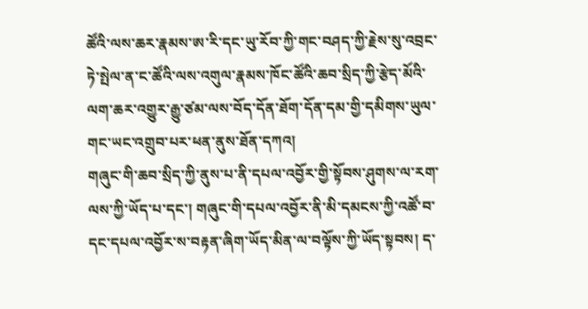ཚོའི་ལས་ཆར་རྣམས་ཨ་རི་དང་ཡུ་རོབ་ཀྱི་གང་བཤད་ཀྱི་རྗེས་སུ་འབྲང་ཏེ་སྤེལ་ན་ང་ཚོའི་ལས་འགུལ་རྣམས་ཁོང་ཚོའི་ཆབ་སྲིད་ཀྱི་རྩེད་མོའི་ལག་ཆར་འགྱུར་རྒྱུ་ཙམ་ལས་བོད་དོན་ཐོག་དོན་དམ་གྱི་དམིགས་ཡུལ་གང་ཡང་འགྲུབ་པར་ཕན་ནུས་ཐོན་དཀའ།
གཞུང་གི་ཆབ་སྲིད་ཀྱི་ནུས་པ་ནི་དཔལ་འབྱོར་གྱི་སྟོབས་ཤུགས་ལ་རག་ལས་ཀྱི་ཡོད་པ་དང་། གཞུང་གི་དཔལ་འབྱོར་ནི་མི་དམངས་ཀྱི་འཚོ་བ་དང་དཔལ་འབྱོར་ས་བརྟན་ཞིག་ཡོད་མིན་ལ་བལྟོས་ཀྱི་ཡོད་སྟབས། ད་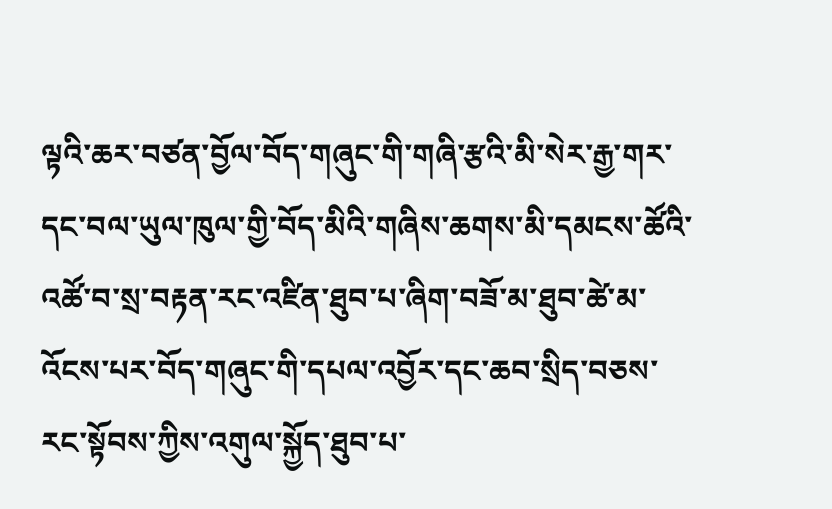ལྟའི་ཆར་བཙན་བྱོལ་བོད་གཞུང་གི་གཞི་རྩའི་མི་སེར་རྒྱ་གར་དང་བལ་ཡུལ་ཁུལ་གྱི་བོད་མིའི་གཞིས་ཆགས་མི་དམངས་ཚོའི་འཚོ་བ་སྲ་བརྟན་རང་འཛིན་ཐུབ་པ་ཞིག་བཟོ་མ་ཐུབ་ཚེ་མ་འོངས་པར་བོད་གཞུང་གི་དཔལ་འབྱོར་དང་ཆབ་སྲིད་བཅས་རང་སྟོབས་ཀྱིས་འགུལ་སྐྱོད་ཐུབ་པ་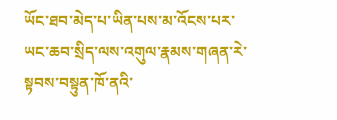ཡོང་ཐབ་མེད་པ་ཡིན་པས་མ་འོངས་པར་ཡང་ཆབ་སྲིད་ལས་འགུལ་རྣམས་གཞན་རེ་སྟབས་བསྟུན་ཁོ་ནའི་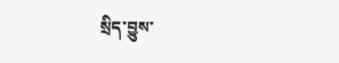སྲིད་བྱུས་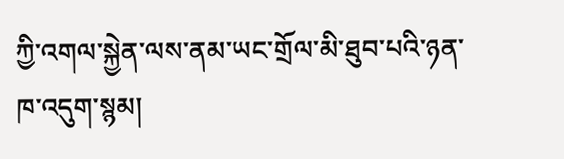ཀྱི་འགལ་སྐྱེན་ལས་ནམ་ཡང་གྲོལ་མི་ཐུབ་པའི་ཉན་ཁ་འདུག་སྙམ།